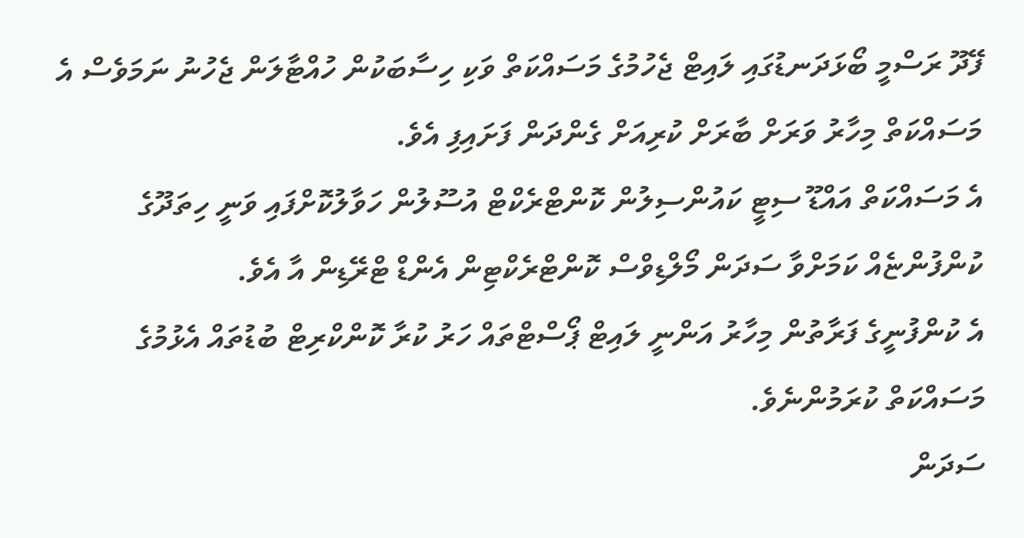ފޭދޫ ރަސްމީ ބޯޅަދަނޑުގައި ލައިޓް ޖެހުމުގެ މަސައްކަތް ވަކި ހިސާބަކުން ހުއްޓާލަން ޖެހުނު ނަމަވެސް އެ މަސައްކަތް މިހާރު ވަރަށް ބާރަށް ކުރިއަށް ގެންދަން ފަށައިފި އެވެ.
އެ މަސައްކަތް އައްޑޫ ސިޓީ ކައުންސިލުން ކޮންޓްރެކްޓް އުސޫލުން ހަވާލުކޮށްފައި ވަނީ ހިތަދޫގެ ކުންފުންޏެއް ކަމަށްވާ ސަދަން މޯލްޑިވްސް ކޮންޓްރެކްޓިން އެންޑް ޓްރޭޑިން އާ އެވެ.
އެ ކުންފުނީގެ ފަރާތުން މިހާރު އަންނީ ލައިޓް ޕޯސްޓްތައް ހަރު ކުރާ ކޮންކްރިޓް ބުޑުތައް އެޅުމުގެ މަސައްކަތް ކުރަމުންނެވެ.
ސަދަން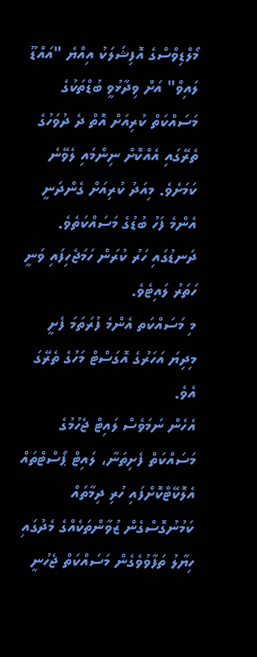މޯލްޑިވްސްގެ އޮފިޝަލަކު އިއްޔެ "އައްޑޫ ލައިވް" އަށް ވިދާޅުވީ ބުޑްތަކުގެ މަސައްކަތް ކުރިއަށް އޮތް ދެ ދުވަހުގެ ތެރޭގައި އެއްކޮށް ނިންމައި ލެވޭނެ ކަމަށެވެ. މިއަދު ކުރިއަށް ގެންދަނީ އެންމެ ފަހު ބުޑުގެ މަސައްކަތެވެ.
ދަނޑުގައި ހަރު ކުރަން ހަމަޖެހިފައި ވަނީ ހަތަރު ލައިޓެވެ.
މި މަސައްކަތ އެންމެ ފުރަތަމަ ފެށީ މިދިޔަ އަހަރުގެ އޮގަސްޓް މަހުގެ ތެރޭގަ އެވެ.
އެހެން ނަމަވެސް ލައިޓް ޖެހުމުގެ މަސައްކަތް ފެށިތަނާ، ލައިޓް ޕޯސްޓްތައް އެލޮކޭޓްކޮށްފައި ހުރި ދިމާތައް ކަމުނުގޮސްގެން ޒުވާންތަކެއްގެ މެދުގައި ހިޔާލު ތަފާވުވެގެން މަސައްކަތް ޖެހުނީ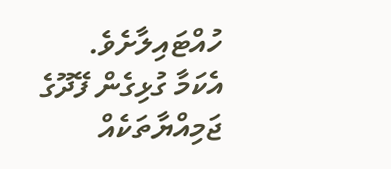ހުއްޓައިލާށެވެ.
އެކަމާ ގުޅިގެން ފޭދޫގެ ޖަމިއްޔާތަކެއް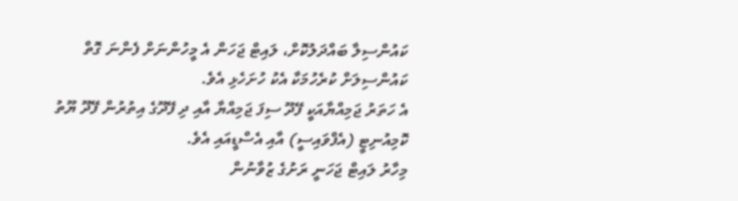ކައުންސިލާ ބައްދަލުކޮށް، ލައިޓް ޖަހަން އެ މީހުންނަށް ފެންނަ ގޮތް ކައުންސިލަށް ކުރެހުމަކާ އެކު ހުށަހެޅި އެވެ.
އެ ހަތަރު ޖަމިއްޔާއަކީ ފޭދޫ ސިފަ ޖަމިއްޔާ އާއި ދި ފޭދޫގެ އިތުރުން ފޭދޫ ޔޫތު ކޮމިއުނިޓީ (އެފްވައިސީ) އާއި އެސްޑީއައި އެވެ.
މިހާރު ލައިޓް ޖަހަނީ ރަށުގެ ޒުވާނުން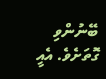ބޭނުންވި ގޮތަށެވެ. އެއީ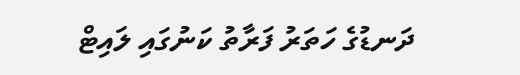ދަނޑުގެ ހަތަރު ފަރާތު ކަނުގައި ލައިޓް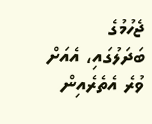ޖެހުމުގެ ބަދަލުގައި، އެއަށް ވުރެ އެތެރެއިން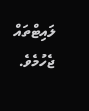ލައިޓްތައް ޖެހުމެވެ.